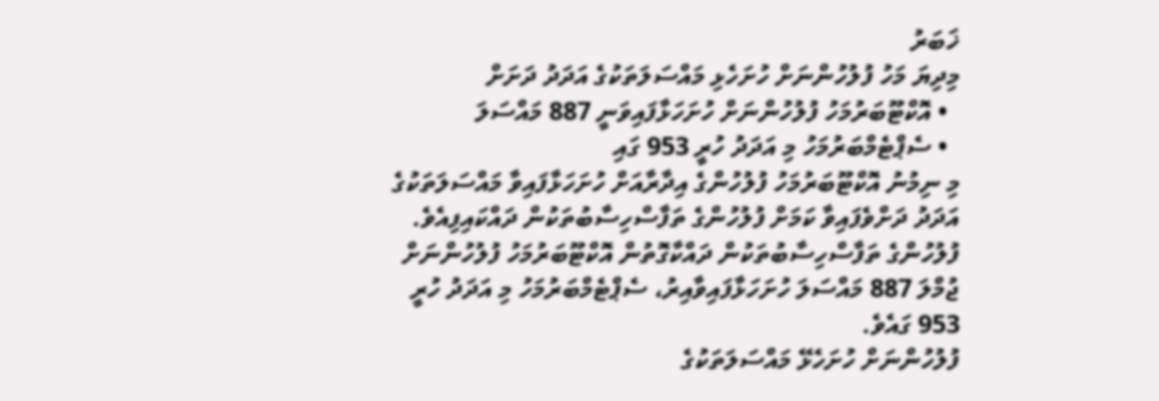ޚަބަރު
މިދިޔަ މަހު ފުލުހުންނަށް ހުށަހެޅި މައްސަލަތަކުގެ އަދަދު ދަށަށް
  • އޮކްޓޫބަރުމަހު ފުލުހުންނަށް ހުށަހަޅާފައިވަނީ 887 މައްސަލަ
  • ސެޕްޓެމްބަރުމަހު މި އަދަދު ހުރީ 953 ގައި
މި ނިމުނު އޮކްޓޫބަރުމަހު ފުލުހުންގެ އިދާރާއަށް ހުށަހަޅާފައިވާ މައްސަލަތަކުގެ އަދަދު ދަށްވެފައިވާ ކަމަށް ފުލުހުންގެ ތަފާސްހިސާބުތަކުން ދައްކައިފިއެވެ.
ފުލުހުންގެ ތަފާސްހިސާބުތަކުން ދައްކާގޮތުން އޮކްޓޫބަރުމަހު ފުލުހުންނަށް ޖުމްލަ 887 މައްސަލަ ހުށަހަޅާފައިވާއިރު، ސެޕްޓެމްބަރުމަހު މި އަދަދު ހުރީ 953 ގައެވެ.
ފުލުހުންނަށް ހުށަހެޅޭ މައްސަލަތަކުގެ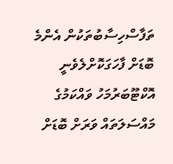ތަފާސްހިސާބުތަކުން އެންމެ ބޮޑަށް ފާހަގަކޮށްލެވެނީ އޮކްޓޫބަރުމަހު ވައްކަމުގެ މައްސަލަތައް ވަރަށް ބޮޑަށް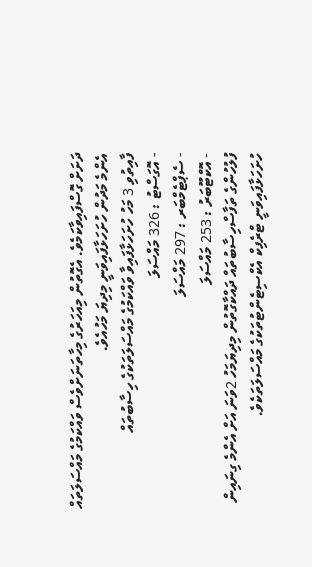ދަށަށް ގޮސްފައިވާކަމެވެ. އެގޮތުން މިއަހަރުގެ މިހާތަނަށްވެސް ވައްކަމުގެ މައްސަލަތައް އެންމެ މަދުން ހުށަހަޅާފައިވަނީ މިދިޔަ މަހުއެވެ.
ފާއިތުވި 3 މަހު ހުށަހަޅާފައިވާ ވައްކަމުގެ މައްސަލަތަކުގެ ހިސާބުތައް
- އޮގަސްޓު : 326 މައްސަލަ
- ސެޕްޓެމްބަރ : 297 މައްސަލަ
- އޮކްޓޫބަރު : 253 މައްސަލަ
ފުލުހުންގެ ތަފާސްހިސާބުތައް ދައްކާގޮތުން މިދިޔަމަހު 2ވަނަ އަށް އެންމެ ގިނައިން ހުށަހަޅާފައިވަނީ ޓްރެފިކް އެކްސިޓެންޓުތަކުގެ މައްސަލަތަކެވެ.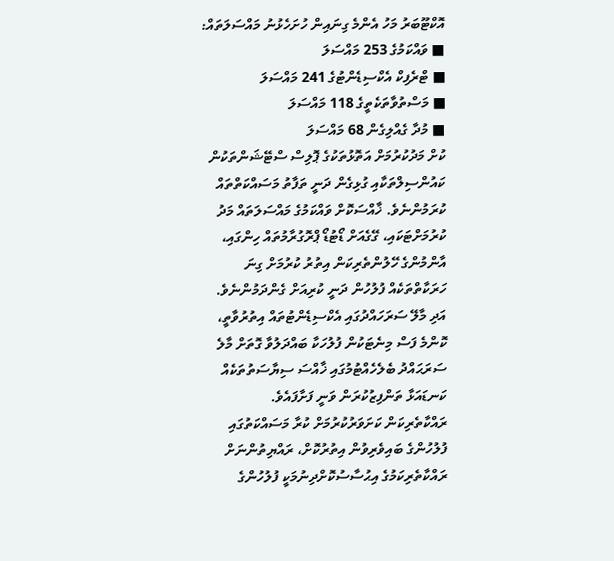އޮކްޓޫބަރު މަހު އެންމެ ގިނައިން ހުށަހެޅުނު މައްސަލަތައް:
■ ވައްކަމުގެ 253 މައްސަލަ
■ ޓްރެފިކް އެކްސިޑެންޓުގެ 241 މައްސަލަ
■ މަސްތުވާތަކެތީގެ 118 މައްސަލަ
■ މުދާ ގެއްލިގެން 68 މައްސަލަ
ކުށް މަދުކުރުމަށް އަތޮޅުތަކުގެ ޕޮލިސް ސްޓޭޝަންތަކުން ކައުންސިލްތަކާއި ގުޅިގެން ދަނީ ތަފާތު މަސައްކަތްތައް ކުރަމުންނެވެ. ޚާއްސަކޮށް ވައްކަމުގެ މައްސަލަތައް މަދު ކުރުމަށްޓަކައި، ގޭގެއަށް ޑޯޓުޑޯ ޕްރޮގުރާމުތައް ހިންގައި، އާންމުންގެ ހޭލުންތެރިކަން އިތުރު ކުރުމަށް ގިނަ ހަރަކާތްތަކެއް ފުލުހުން ދަނީ ކުރިއަށް ގެންދަމުންނެވެ.
އަދި މާލޭ ސަރަހައްދުގައި އެކްސިޑެންޓުތައް އިތުރުވާތީ، ކޮންމެ ފަސް މިނެޓަކުން ފުލުހަކާ ބައްދަލުވާ ގޮތަށް މާލެ ސަރަޙައްދު ބެލެހެއްޓުމުގައި ޚާއްސަ ސިޔާސަތުތަކެއް ކަނޑައަޅާ ތަންފިޒުކުރަން ވަނީ ފަށާފައެވެ.
ރައްކާތެރިކަން ކަށަވަރުކުރުމަށް ކުރާ މަސައްކަތުގައި ފުލުހުންގެ ބައިވެރިވުން އިތުރުކޮށް، ރައްޔިތުންނަށް ރައްކާތެރިކަމުގެ އިޙުސާސުކޮށްދިނުމަކީ ފުލުހުންގެ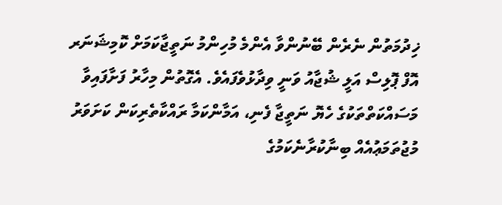ޚިދުމަތުން ނެރެން ބޭނުންވާ އެންމެ މުހިންމު ނަތީޖާކަމަށް ކޮމިޝަނަރ އޮފް ޕޮލިސް އަލީ ޝުޖާއު ވަނީ ވިދާޅުވެފައެވެ. އެގޮތުން މިހާރު ފަށާފައިވާ މަސައްކަތްތަކުގެ ހެޔޮ ނަތީޖާ ފެނި، އަމާންކަމާ ރައްކާތެރިކަން ކަށަވަރު މުޖުތަމަޢުއެއް ބިނާކުރާނެކަމުގެ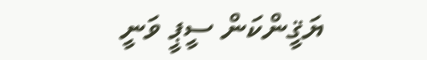ޔަޤީންކަން ސީޕީ ވަނީ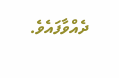ދެއްވާފައެވެ.